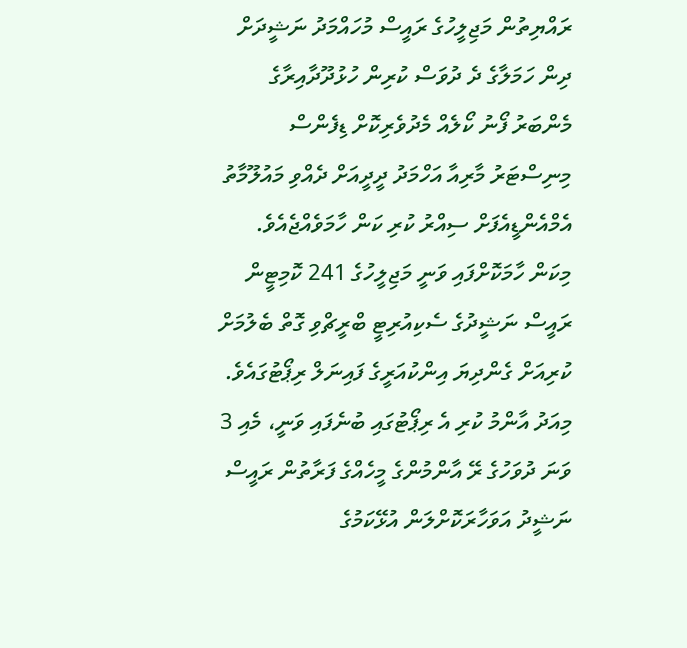ރައްޔިތުން މަޖިލީހުގެ ރައީސް މުހައްމަދު ނަޝީދަށް ދިން ހަމަލާގެ ދެ ދުވަސް ކުރިން ހުޅުދޫދާއިރާގެ މެންބަރު ފޯނު ކޯލެއް މެދުވެރިކޮށް ޑިފެންސް މިނިސްޓަރު މާރިއާ އަހްމަދު ދީދީއަށް ދެއްވި މައުލޫމާތު އެމްއެންޑީއެފަށް ސިއްރު ކުރި ކަން ހާމަވެއްޖެއެވެ.
މިކަން ހާމަކޮށްފައި ވަނީ މަޖިލީހުގެ 241 ކޮމިޓީން ރައީސް ނަޝީދުގެ ސެކިއުރިޓީ ބްރީޗްވި ގޮތް ބެލުމަށް ކުރިއަށް ގެންދިޔަ އިންކުއަރީގެ ފައިނަލް ރިޕޯޓުގައެވެ. މިއަދު އާންމު ކުރި އެ ރިޕޯޓުގައި ބުނެފައި ވަނީ، މެއި 3 ވަނަ ދުވަހުގެ ރޭ އާންމުންގެ މީހެއްގެ ފަރާތުން ރައީސް ނަޝީދު އަވަހާރަކޮށްލަން އުޅޭކަމުގެ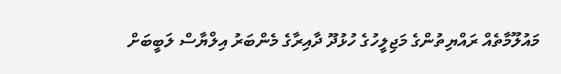މައުލޫމާތެއް ރައްޔިތުންގެ މަޖިލީހުގެ ހުޅުދޫ ދާއިރާގެ މެންބަރު އިލްޔާސް ލަބީބަށް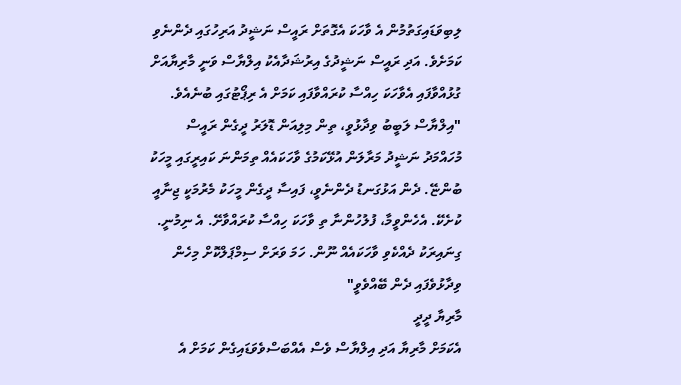ލިބިވަޑައިގަތުމުން އެ ވާހަކަ އެގޮތަށް ރައީސް ނަޝީދު އަރިހުގައި ދެންނެވި ކަމަށެވެ. އަދި ރައީސް ނަޝީދުގެ އިރުޝަދާއެކު އިލްޔާސް ވަނީ މާރިޔާއަށް ގުޅުއްވާފައި އެވާހަކަ ހިއްސާ ކުރައްވާފައި ކަމަށް އެ ރިޕޯޓުގައި ބުނެއެވެ.
"އިލްޔާސް ލަބީބު ވިދާޅުވީ، ތިން މިލިއަން ޑޮލަރު ދީގެން ރައީސް މުހައްމަދު ނަޝީދު މަރާލަން އުޅޭކަމުގެ ވާހަކައެއް ތިމަންނަ ކައިރީގައި މީހަކު ބުންޏޭ. ދެން އަޅުގަނޑު ދެންނެވީ، ފައިސާ ދީގެން މީހަކު މެރުމަކީ ޖިނާއީ ކުށެކޭ. އެހެންވީމާ، ފުލުހުންނާ ތި ވާހަކަ ހިއްސާ ކުރައްވާށޭ. އެ ނިމުނީ. ގިނައިރަކު ދެއްކެވި ވާހަކައެއް ނޫން. ހަމަ ވަރަށް ސިމްޕަލްކޮށް މިހެން ވިދާޅުވެފައި ދެން ބޭއްވެވީ"
މާރިޔާ ދީދީ
އެކަމަށް މާރިޔާ އަދި އިލްޔާސް ވެސް އެއްބަސްވެވަޑައިގެން ކަމަށް އެ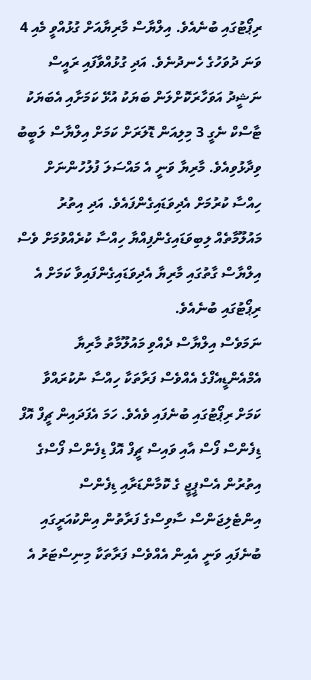ރިޕޯޓުގައި ބުނެއެވެ. އިލްޔާސް މާރިޔާއަށް ގުޅުއްވީ މެއި 4 ވަނަ ދުވަހުގެ ހެނދުނެވެ. އަދި ގުޅުއްވާފައި ރައީސް ނަޝީދު އަވަހާރަކޮށްލަން ބަޔަކު އުޅޭ ކަމަށާއި އެބަޔަކު ޓާސްކް ނެގީ 3 މިލިއަން ޑޮލަރަށް ކަމަށް އިލްޔާސް ލަބީބު ވިދާޅުވިއެވެ. މާރިޔާ ވަނީ އެ މައްސަލަ ފުލުހުންނަށް ހިއްސާ ކުރުމަށް އެދިވަޑައިގެންފައެވެ. އަދި އިތުރު މައުލޫމާތެއް ލިބިވަޑައިގެންފިއްޔާ ހިއްސާ ކުރެއްވުމަށް ވެސް އިލްޔާސް ގާތުގައި މާރިޔާ އެދިވަޑައިގެންފައިވާ ކަމަށް އެ ރިޕޯޓުގައި ބުނެއެވެ.
ނަމަވެސް އިލްޔާސް ދެއްވި މައުލޫމާތު މާރިޔާ އެމްއެންޑީއެފްގެ އެއްވެސް ފަރާތަކާ ހިއްސާ ނުކުރައްވާ ކަމަށް ރިޕޯޓުގައި ބުނެފައި ވެއެވެ. ހަމަ އެފަދައިން ޗީފް އޮފް ޑިފެންސް ފޯސް އާއި ވައިސް ޗީފް އޮފް ޑިފެންސް ފޯސްގެ އިތުރުން އެސްޕީޖީ ގެ ކޮމާންޑަރާއި ޑިފެންސް އިންޓެލިޖަންސް ސާވިސްގެ ފަރާތުން އިންކުއަރީގައި ބުނެފައި ވަނީ އެއިން އެއްވެސް ފަރާތަކާ މިނިސްޓަރު އެ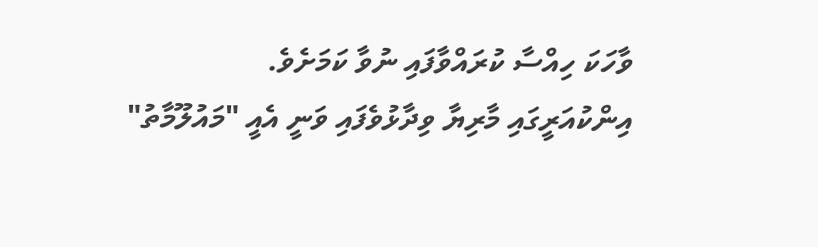ވާހަކަ ހިއްސާ ކުރައްވާފައި ނުވާ ކަމަށެވެ.
އިންކުއަރީގައި މާރިޔާ ވިދާޅުވެފައި ވަނީ އެއީ "މައުލޫމާތު"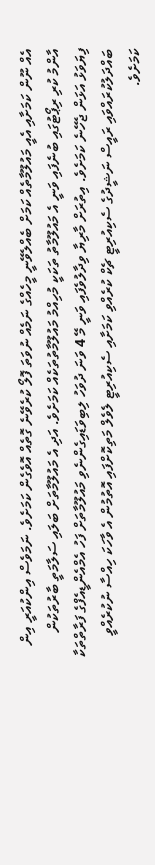އެއް ނޫން ކަމަށާއި އެއީ މައުލޫމާތެއް ކަމަށް ބެއްލެވޭނީ މީހެއްގެ ނަމެއް ނުވަތަ ފޮލޯ ކުރެވޭނެ ގޮތެއް އޮވެގެން ކަމަށެވެ. ނަމަވެސް އިންކުއަރީ އިން އާންމު ކުރި ރިޕޯޓުގައި ބުނެފައި ވަނީ އެ މައުލޫމާތު ތަކަކީ މުހިއްމު މައުލޫމާތުތަކެއް ކަމަށެވެ. އަދި އެ މައުލޫމާތަށް ބަލައި ސަލާމަތީ ބާރުތަކުން ފިޔަވަޅު އަޅަން ޖެހޭނެ ކަމަށެވެ. އިތުރަށް މާރިޔާ ވިދާލުވެފައި ވަނީ މޭ 4 ވަނަ ދުވަހު ލިބިވަޑައިގެންނެވި މައުލޫމާތަށް ފަހު އެމްއެންޑީއެފްގެ ފަރާތްތަކާ ބައްދަލުކުރައްވައި ރައީސް ނަޝީދުގެ ސެކިއުރިޓީ ޗެކް ކުރެއްވި ކަމަށާއި ސެކިއުރިޓީ ލެވެލް މަތިކޮށްފައި އޮތުމުން އެ ވާހަކަ ހިއްސާ ނުކުރެއްވީ ކަމަށެވެ.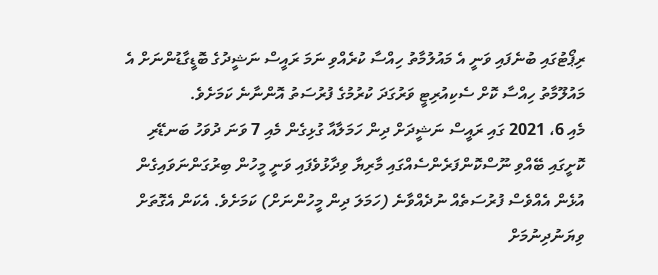ރިޕޯޓުގައި ބުނެފައި ވަނީ އެ މައުލުމާތު ހިއްސާ ކުރެއްވި ނަމަ ރައީސް ނަޝީދުގެ ބޮޑީގާޑުންނަށް އެ މައުލޫމާތު ހިއްސާ ކޮށް ސެކިއުރިޓީ ވަރުގަދަ ކުރުމުގެ ފުރުސަތު އޮންނާނެ ކަމަށެވެ.
މެއި 6، 2021 ގައި ރައީސް ނަޝީދަށް ދިން ހަމަލާއާ ގުޅިގެން މެއި 7 ވަނަ ދުވަހު ބަނޑޭރި ކޮށީގައި ބޭއްވި ނޫސްކޮންފަރެންސެއްގައި މާރިޔާ ވިދާޅުވެފައި ވަނީ މީހުން ބިރުގަންނަވައިގެން އުޅެން އެއްވެސް ފުރުސަތެއް ނުދެއްވާނެ (ހަމަލަ ދިން މީހުންނަށް) ކަމަށެވެ. އެކަން އެގޮތަށް ވިޔަނުދިނުމަށް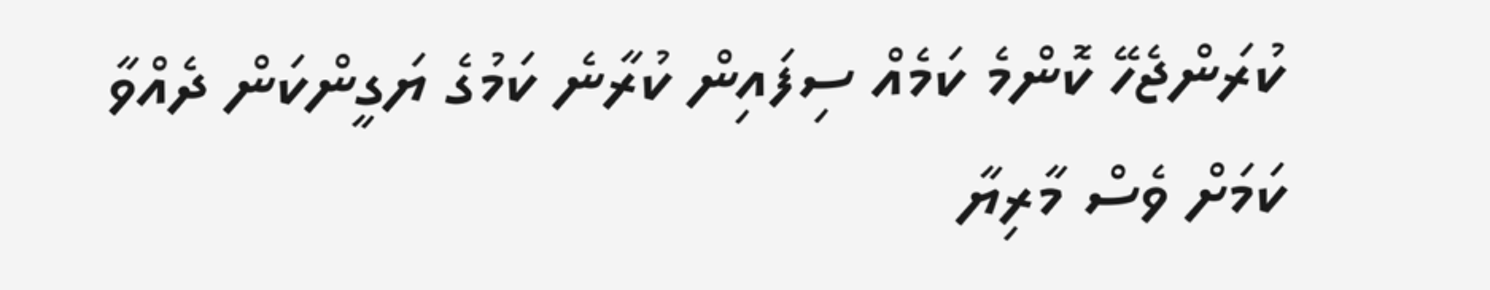ކުރަންޖެހޭ ކޮންމެ ކަމެއް ސިފައިން ކުރާނެ ކަމުގެ ޔަގީންކަން ދެއްވާ ކަމަށް ވެސް މާރިޔާ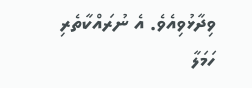ވިދާޅުވިއެވެ. އެ ނުރައްކާތެރި ހަމަލާ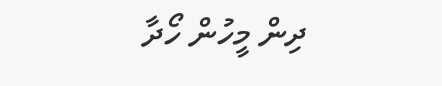ދިން މީހުން ހޯދާ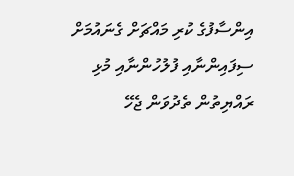އިންސާފުގެ ކުރި މައްޗަށް ގެނައުމަށް ސިފައިންނާއި ފުލުހުންނާއި މުޅި ރައްޔިތުން ތެދުވަން ޖެހޭ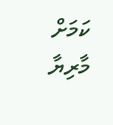ކަމަށް މާރިޔާ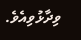ވިދާޅުވިއެވެ.